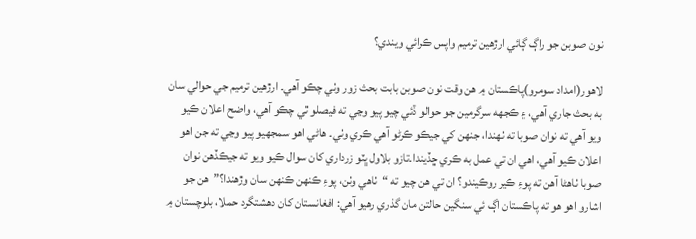نون صوبن جو راڳ ڳائي ارڙهين ترميم واپس ڪرائي ويندي؟

لاهور(امداد سومرو)پاڪستان ۾ هن وقت نون صوبن بابت بحث زور وٺي چڪو آهي۔ ارڙهين ترميم جي حوالي سان به بحث جاري آهي، ۽ ڪجهه سرگرمين جو حوالو ڏئي چيو پيو وڃي ته فيصلو ٿي چڪو آهي، واضح اعلان ڪيو ويو آهي ته نوان صوبا ته ٺهندا، جنهن کي جيڪو ڪرڻو آهي ڪري وٺي۔ هاڻي اهو سمجهيو پيو وڃي ته جن اهو اعلان ڪيو آهي، اهي ان تي عمل به ڪري ڇڏيندا۔تازو بلاول ڀٽو زرداري کان سوال ڪيو ويو ته جيڪڏهن نوان صوبا ٺاهڻا آهن ته پوءِ ڪير روڪيندو؟ ان تي هن چيو ته “ٺاهي وٺن، پوءِ ڪنهن ڪنهن سان وڙهندا؟”هن جو اشارو اهو هو ته پاڪستان اڳ ئي سنگين حالتن مان گذري رهيو آهي: افغانستان کان دهشتگرد حملا، بلوچستان ۾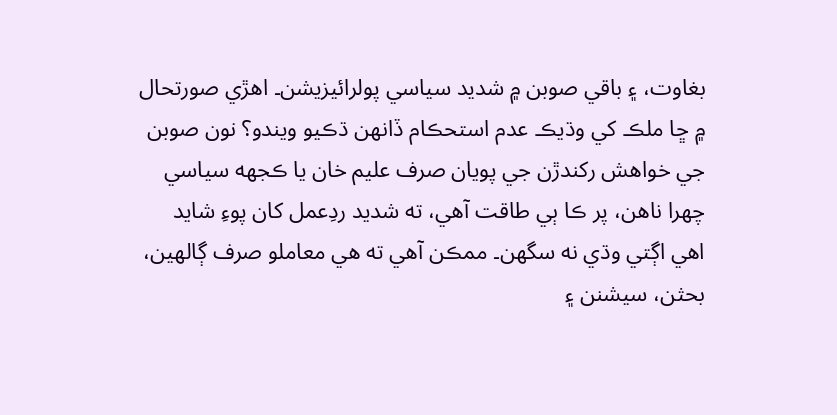بغاوت، ۽ باقي صوبن ۾ شديد سياسي پولرائيزيشن۔ اهڙي صورتحال ۾ ڇا ملڪ کي وڌيڪ عدم استحڪام ڏانهن ڌڪيو ويندو؟ نون صوبن جي خواهش رکندڙن جي پويان صرف عليم خان يا ڪجهه سياسي چهرا ناهن، پر ڪا ٻي طاقت آهي، ته شديد ردِعمل کان پوءِ شايد اهي اڳتي وڌي نه سگهن۔ ممڪن آهي ته هي معاملو صرف ڳالهين، بحثن، سيشنن ۽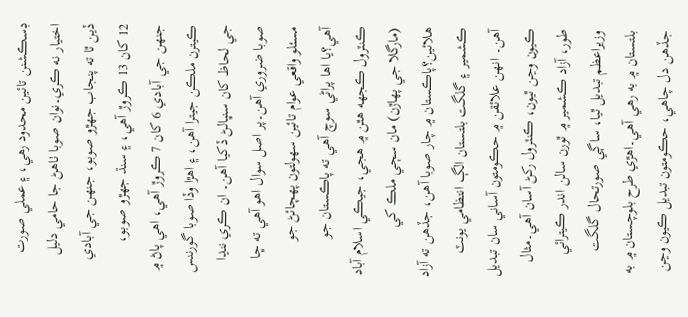ڊسڪشنن تائين محدود رهي، ۽ عملي صورت اختيار نه ڪري۔نوان صوبا ٺاهڻ جا حامي دليل ڏين ٿا ته پنجاب جهڙو صوبو، جنهن جي آبادي 12 کان 13 ڪروڙ آهي، ۽ سنڌ جهڙو صوبو، جنهن جي آبادي 6 کان 7 ڪروڙ آهي، اهي پاڻ ۾ ڪيترن ملڪن جيترا آهن، ۽ اهڙا وڏا صوبا گورننس جي لحاظ کان سنڀالڻ ڏکيا آهن۔ ان ڪري ننڍا صوبا ضروري آهن۔پر اصل سوال اهو آهي ته ڇا مسئلو واقعي عوام تائين سهولتون پهچائڻ جو آهي؟يا اها پراڻي سوچ آهي ته پاڪستان جو ڪنٽرول ڪجهه هٿن ۾ هجي، جيڪي اسلام آباد (مارگلا جي پهاڙن) مان سڄي ملڪ کي هلائين؟پاڪستان ۾ چار صوبا آهن، جڏهن ته آزاد ڪشمير ۽ گلگت بلتستان الڳ انتظامي يونٽ آهن۔ انهن علائقن ۾ حڪومتون آساني سان تبديل ڪيون وڃن ٿيون، ڪنٽرول رکڻ آسان آهي۔مثال طور، آزاد ڪشمير ۾ ٿورن سالن اندر ڪيترائي وزيراعظم تبديل ٿيا، ساڳي صورتحال گلگت بلتستان ۾ به رهي آهي۔اهڙي طرح بلوچستان ۾ به جڏهن دل چاهي، حڪومتون تبديل ڪيون وڃن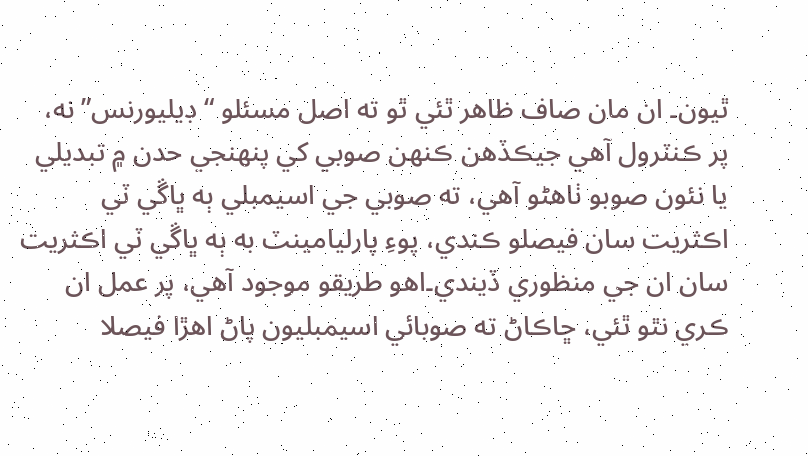ٿيون۔ ان مان صاف ظاهر ٿئي ٿو ته اصل مسئلو “ڊيليورنس” نه، پر ڪنٽرول آهي جيڪڏهن ڪنهن صوبي کي پنهنجي حدن ۾ تبديلي يا نئون صوبو ٺاهڻو آهي، ته صوبي جي اسيمبلي ٻه ڀاڱي ٽي اڪثريت سان فيصلو ڪندي، پوءِ پارليامينٽ به ٻه ڀاڱي ٽي اڪثريت سان ان جي منظوري ڏيندي۔اهو طريقو موجود آهي، پر عمل ان ڪري نٿو ٿئي، ڇاڪاڻ ته صوبائي اسيمبليون پاڻ اهڙا فيصلا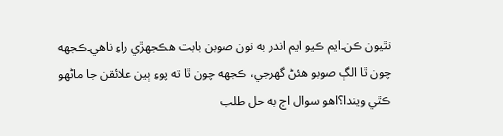نٿيون ڪن۔ايم ڪيو ايم اندر به نون صوبن بابت هڪجهڙي راءِ ناهي۔ڪجهه چون ٿا الڳ صوبو هئڻ گهرجي، ڪجهه چون ٿا ته پوءِ ٻين علائقن جا ماڻهو ڪٿي ويندا؟اهو سوال اڄ به حل طلب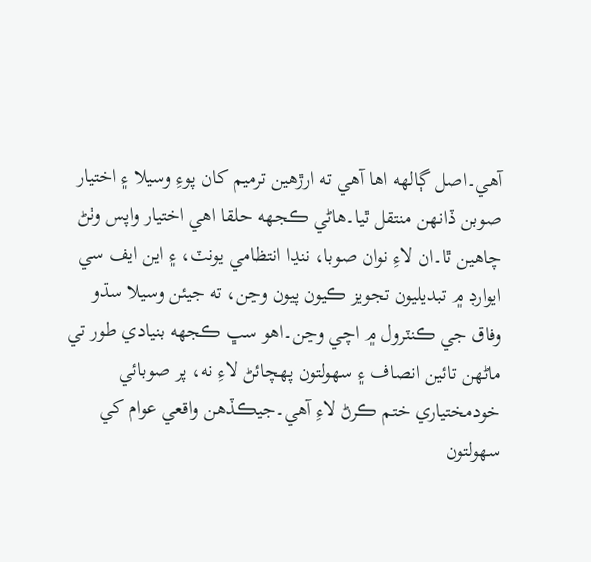آهي۔اصل ڳالهه اها آهي ته ارڙهين ترميم کان پوءِ وسيلا ۽ اختيار صوبن ڏانهن منتقل ٿيا۔هاڻي ڪجهه حلقا اهي اختيار واپس وٺڻ چاهين ٿا۔ان لاءِ نوان صوبا، ننڍا انتظامي يونٽ، ۽ اين ايف سي ايوارڊ ۾ تبديليون تجويز ڪيون پيون وڃن، ته جيئن وسيلا سڌو وفاق جي ڪنٽرول ۾ اچي وڃن۔اهو سڀ ڪجهه بنيادي طور تي ماڻهن تائين انصاف ۽ سهولتون پهچائڻ لاءِ نه، پر صوبائي خودمختياري ختم ڪرڻ لاءِ آهي۔جيڪڏهن واقعي عوام کي سهولتون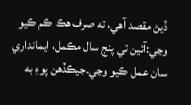ڏيڻ مقصد آهي، ته صرف هڪ ڪم ڪيو وڃي:آئين تي پنج سال مڪمل، ايمانداري سان عمل ڪيو وڃي۔جيڪڏهن پوءِ به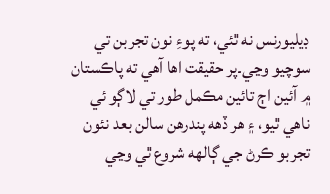ڊيليورنس نه ٿئي، ته پوءِ نون تجربن تي سوچيو وڃي۔پر حقيقت اها آهي ته پاڪستان ۾ آئين اڄ تائين مڪمل طور تي لاڳو ئي ناهي ٿيو، ۽ هر ڏهه پندرهن سالن بعد نئون تجربو ڪرڻ جي ڳالهه شروع ٿي وڃي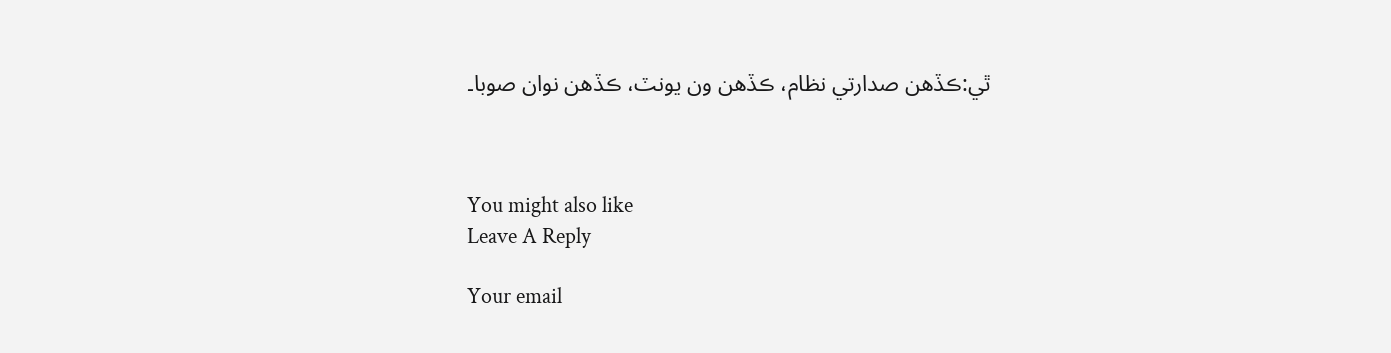ٿي:ڪڏهن صدارتي نظام، ڪڏهن ون يونٽ، ڪڏهن نوان صوبا۔



You might also like
Leave A Reply

Your email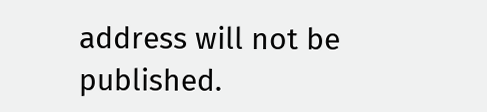address will not be published.